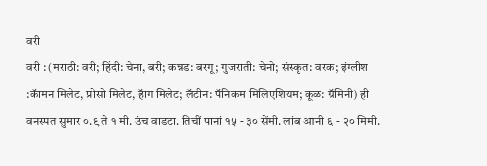वरी
वरी : (मराठी: वरी; हिंदी: चेना, बरी; कन्नड: बरगू; गुजराती: चेनो; संस्कृत: वरक; इंग्लीश :कॅामन मिलेट, प्रोसो मिलेट, हॅाग मिलेट; लॅटीन: पॅनिकम मिलिएशियम; कूळ: ग्रॅमिनी) ही वनस्पत सुमार ०.९ ते १ मी. उंच वाडटा. तिचीं पानां १५ - ३० सेंमी. लांब आनी ६ - २० मिमी.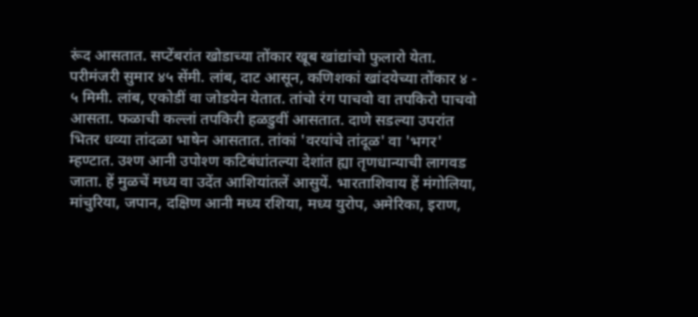रूंद आसतात. सप्टेंबरांत खोडाच्या तोंकार खूब खांद्यांचो फुलारो येता. परीमंजरी सुमार ४५ सेंमी. लांब, दाट आसून, कणिशकां खांदयेच्या तोंकार ४ - ५ मिमी. लांब, एकोडीं वा जोडयेन येतात. तांचो रंग पाचवो वा तपकिरो पाचवो आसता. फळाची कल्लां तपकिरी हळडुवीं आसतात. दाणे सडल्या उपरांत भितर धव्या तांदळा भाषेन आसतात. तांकां 'वरयांचे तांदूळ' वा 'भगर' म्हण्टात. उश्ण आनी उपोश्ण कटिबंधांतल्या देशांत ह्या तृणधान्याची लागवड जाता. हें मुळचें मध्य वा उदेंत आशियांतलें आसुयें. भारताशिवाय हें मंगोलिया, मांचुरिया, जपान, दक्षिण आनी मध्य रशिया, मध्य युरोप, अमेरिका, इराण,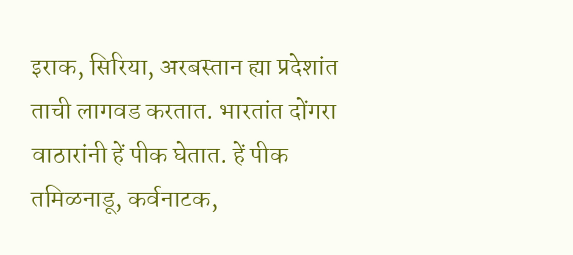इराक, सिरिया, अरबस्तान ह्या प्रदेशांत ताची लागवड करतात. भारतांत दोंगरा वाठारांनी हें पीक घेतात. हें पीक तमिळनाडू, कर्वनाटक,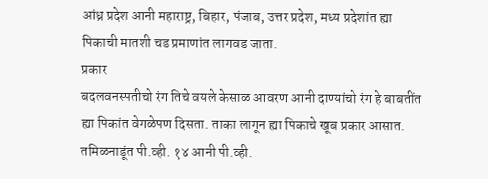आंध्र प्रदेश आनी महाराष्ट्र, बिहार, पंजाब, उत्तर प्रदेश, मध्य प्रदेशांत ह्या पिकाची मातशी चड प्रमाणांत लागवड जाता.
प्रकार
बदलवनस्पतीचो रंग तिचे वयले केसाळ आवरण आनी दाण्यांचो रंग हे बाबतींत ह्या पिकांत वेगळेपण दिसता. ताका लागून ह्या पिकाचे खूब प्रकार आसात. तमिळनाडूंत पी.व्ही. १४ आनी पी.व्ही.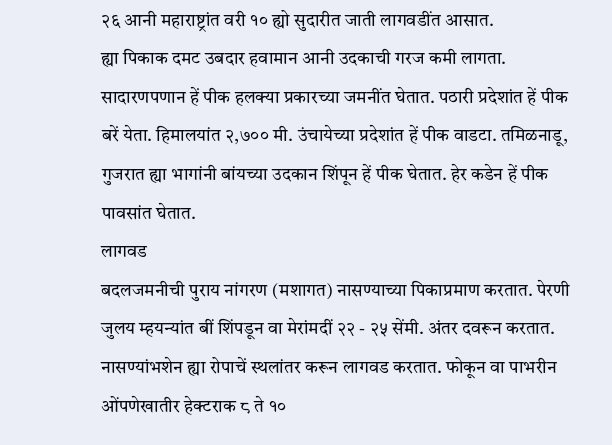२६ आनी महाराष्ट्रांत वरी १० ह्यो सुदारीत जाती लागवडींत आसात.
ह्या पिकाक दमट उबदार हवामान आनी उदकाची गरज कमी लागता. सादारणपणान हें पीक हलक्या प्रकारच्या जमनींत घेतात. पठारी प्रदेशांत हें पीक बरें येता. हिमालयांत २,७०० मी. उंचायेच्या प्रदेशांत हें पीक वाडटा. तमिळनाडू, गुजरात ह्या भागांनी बांयच्या उदकान शिंपून हें पीक घेतात. हेर कडेन हें पीक पावसांत घेतात.
लागवड
बदलजमनीची पुराय नांगरण (मशागत) नासण्याच्या पिकाप्रमाण करतात. पेरणी जुलय म्हयन्यांत बीं शिंपडून वा मेरांमदीं २२ - २५ सेंमी. अंतर दवरून करतात. नासण्यांभशेन ह्या रोपाचें स्थलांतर करून लागवड करतात. फोकून वा पाभरीन ओंपणेखातीर हेक्टराक ८ ते १०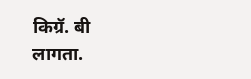किग्रॅ. बी लागता.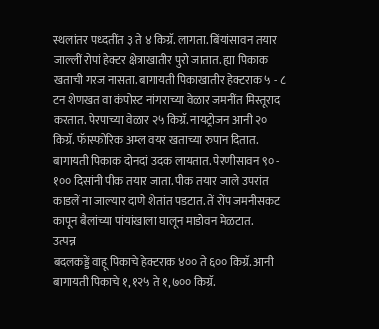स्थलांतर पध्दतींत ३ ते ४ किग्रॅ. लागता. बिंयांसावन तयार जाल्लीं रोपां हेक्टर क्षेत्राखातीर पुरो जातात. ह्या पिकाक खताची गरज नासता. बागायती पिकाखातीर हेक्टराक ५ - ८ टन शेणखत वा कंपोस्ट नांगराच्या वेळार जमनींत मिस्तूराद करतात. पेरपाच्या वेळार २५ किग्रॅ. नायट्रोजन आनी २० किग्रॅ. फॅास्फोरिक अम्ल वयर खताच्या रुपान दितात. बागायती पिकाक दोनदां उदक लायतात. पेरणीसावन ९० - १०० दिसांनी पीक तयार जाता. पीक तयार जाले उपरांत काडलें ना जाल्यार दाणे शेतांत पडटात. तें रोंप जमनीसकट कापून बैलांच्या पांयांखाला घालून माडोवन मेळटात.
उत्पन्न
बदलकड्डें वाहू पिकाचे हेक्टराक ४०० ते ६०० किग्रॅ. आनी बागायती पिकाचे १,१२५ ते १,७०० किग्रॅ.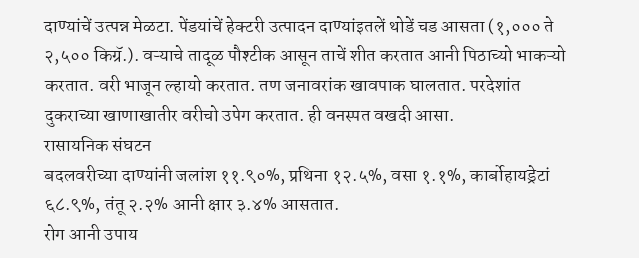दाण्यांचें उत्पन्न मेळटा. पेंडयांचें हेक्टरी उत्पादन दाण्यांइतलें थोडें चड आसता (१,००० ते २,५०० किग्रॅ.). वऱ्याचे तादूळ पौश्टीक आसून ताचें शीत करतात आनी पिठाच्यो भाकऱ्यो करतात. वरी भाजून ल्हायो करतात. तण जनावरांक खावपाक घालतात. परदेशांत दुकराच्या खाणाखातीर वरीचो उपेग करतात. ही वनस्पत वखदी आसा.
रासायनिक संघटन
बदलवरीच्या दाण्यांनी जलांश ११.९०%, प्रथिना १२.५%, वसा १.१%, कार्बोहायड्रेटां ६८.९%, तंतू २.२% आनी क्षार ३.४% आसतात.
रोग आनी उपाय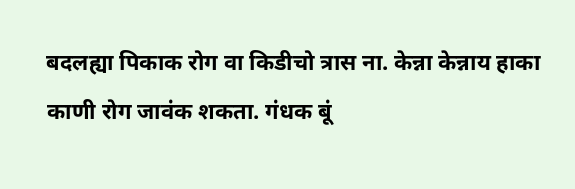बदलह्या पिकाक रोग वा किडीचो त्रास ना. केन्ना केन्नाय हाका काणी रोग जावंक शकता. गंधक बूं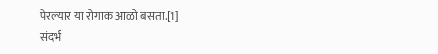पेरल्यार या रोगाक आळो बसता.[1]
संदर्भ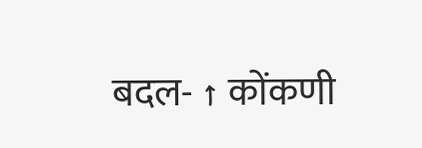बदल- ↑ कोंकणी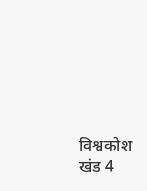विश्वकोश खंड 4